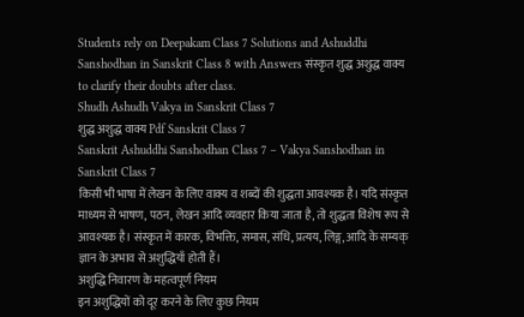Students rely on Deepakam Class 7 Solutions and Ashuddhi Sanshodhan in Sanskrit Class 8 with Answers संस्कृत शुद्ध अशुद्ध वाक्य to clarify their doubts after class.
Shudh Ashudh Vakya in Sanskrit Class 7
शुद्ध अशुद्ध वाक्य Pdf Sanskrit Class 7
Sanskrit Ashuddhi Sanshodhan Class 7 – Vakya Sanshodhan in Sanskrit Class 7
किसी भी भाषा में लेखन के लिए वाक्य व शब्दों की शुद्धता आवश्यक है। यदि संस्कृत माध्यम से भाषण, पठन, लेखन आदि व्यवहार किया जाता है, तो शुद्धता विशेष रूप से आवश्यक है। संस्कृत में कारक, विभक्ति, समास, संधि, प्रत्यय, लिङ्ग, आदि के सम्यक् ज्ञान के अभाव से अशुद्धियाँ होती हैं।
अशुद्धि निवारण के महत्वपूर्ण नियम
इन अशुद्धियों को दूर करने के लिए कुछ नियम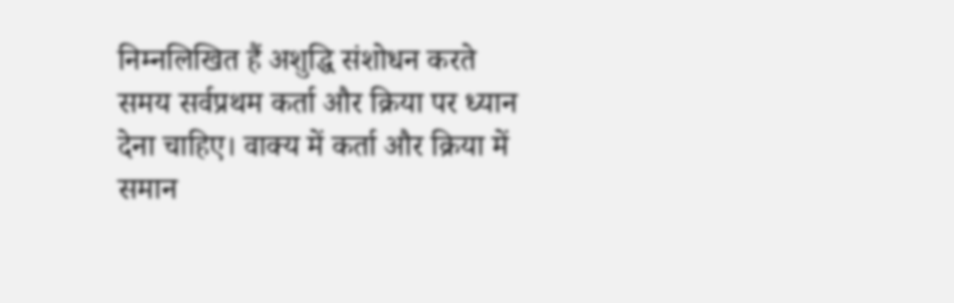निम्नलिखित हैं अशुद्धि संशोधन करते समय सर्वप्रथम कर्ता और क्रिया पर ध्यान देना चाहिए। वाक्य में कर्ता और क्रिया में समान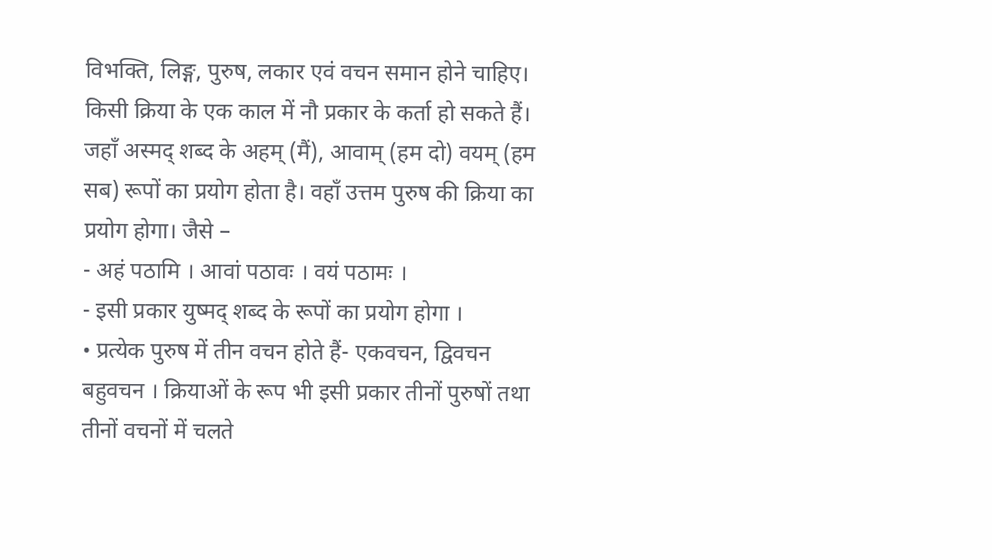विभक्ति, लिङ्ग, पुरुष, लकार एवं वचन समान होने चाहिए। किसी क्रिया के एक काल में नौ प्रकार के कर्ता हो सकते हैं। जहाँ अस्मद् शब्द के अहम् (मैं), आवाम् (हम दो) वयम् (हम सब) रूपों का प्रयोग होता है। वहाँ उत्तम पुरुष की क्रिया का प्रयोग होगा। जैसे –
- अहं पठामि । आवां पठावः । वयं पठामः ।
- इसी प्रकार युष्मद् शब्द के रूपों का प्रयोग होगा ।
• प्रत्येक पुरुष में तीन वचन होते हैं- एकवचन, द्विवचन बहुवचन । क्रियाओं के रूप भी इसी प्रकार तीनों पुरुषों तथा तीनों वचनों में चलते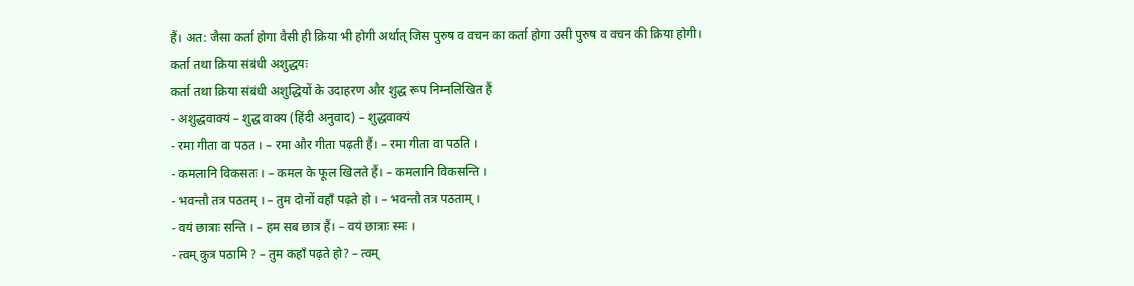हैं। अत: जैसा कर्ता होगा वैसी ही क्रिया भी होगी अर्थात् जिस पुरुष व वचन का कर्ता होगा उसी पुरुष व वचन की क्रिया होगी।
कर्ता तथा क्रिया संबंधी अशुद्धयः
कर्ता तथा क्रिया संबंधी अशुद्धियों के उदाहरण और शुद्ध रूप निम्नलिखित हैं
- अशुद्धवाक्यं – शुद्ध वाक्य (हिंदी अनुवाद) – शुद्धवाक्यं
- रमा गीता वा पठत । – रमा और गीता पढ़ती हैं। – रमा गीता वा पठति ।
- कमलानि विकसतः । – कमल के फूल खिलते हैं। – कमलानि विकसन्ति ।
- भवन्तौ तत्र पठतम् । – तुम दोनों वहाँ पढ़ते हो । – भवन्तौ तत्र पठताम् ।
- वयं छात्राः सन्ति । – हम सब छात्र हैं। – वयं छात्राः स्मः ।
- त्वम् कुत्र पठामि ? – तुम कहाँ पढ़ते हो? – त्वम्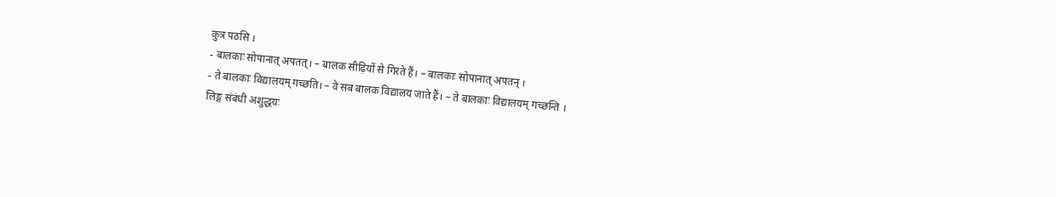कुत्र पठसि ।
- बालकाः सोपानात् अपतत्। – बालक सीढ़ियों से गिरते हैं। – बालकाः सोपानात् अपतन् ।
- ते बालकाः विद्यालयम् गच्छति। – वे सब बालक विद्यालय जाते हैं। – ते बालकाः विद्यालयम् गच्छन्ति ।
लिङ्ग संबंधी अशुद्धयः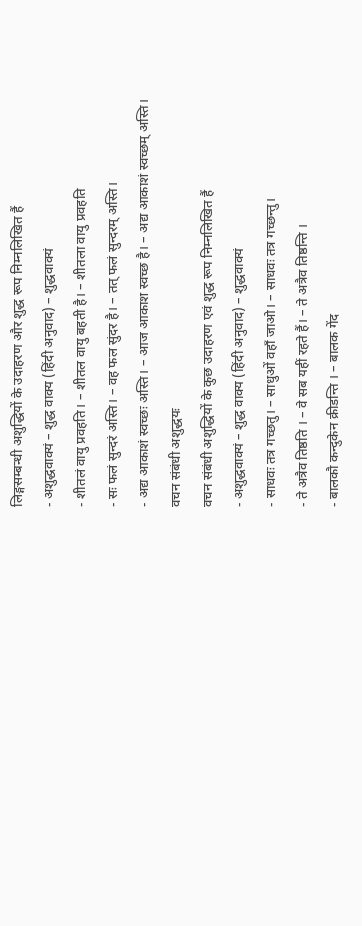लिङ्गसम्बन्धी अशुद्धियों के उदाहरण और शुद्ध रूप निम्नलिखित हैं
- अशुद्धवाक्यं – शुद्ध वाक्य (हिंदी अनुवाद) – शुद्धवाक्यं
- शीतलं वायु प्रवहति। – शीतल वायु बहती है। – शीतला वायु प्रवहति
- सः फलं सुन्दरं अस्ति। – वह फल सुंदर है। – तत् फलं सुन्दरम् अस्ति।
- अद्य आकाशं स्वच्छः अस्ति। – आज आकाश स्वच्छ है। – अद्य आकाशं स्वच्छम् अस्ति।
वचन संबंधी अशुद्धयः
वचन संबंधी अशुद्धियों के कुछ उदाहरण एवं शुद्ध रूप निम्नलिखित हैं
- अशुद्धवाक्यं – शुद्ध वाक्य (हिंदी अनुवाद) – शुद्धवाक्यं
- साधवः तत्र गच्छतु। – साधुओं वहाँ जाओ। – साधवः तत्र गच्छन्तु।
- ते अत्रैव तिष्ठति । – वे सब यहीं रहते हैं। – ते अत्रैव तिष्ठन्ति ।
- बालकौ कन्दुकेन क्रीडन्ति । – बालक गेंद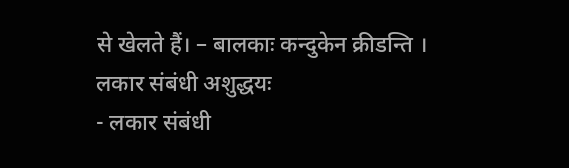से खेलते हैं। – बालकाः कन्दुकेन क्रीडन्ति ।
लकार संबंधी अशुद्धयः
- लकार संबंधी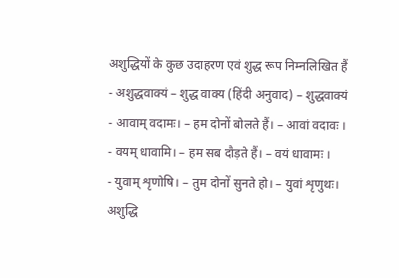अशुद्धियों के कुछ उदाहरण एवं शुद्ध रूप निम्नलिखित हैं
- अशुद्धवाक्यं – शुद्ध वाक्य (हिंदी अनुवाद) – शुद्धवाक्यं
- आवाम् वदामः। – हम दोनों बोलते हैं। – आवां वदावः ।
- वयम् धावामि। – हम सब दौड़ते हैं। – वयं धावामः ।
- युवाम् शृणोषि। – तुम दोनों सुनते हो। – युवां शृणुथः।
अशुद्धि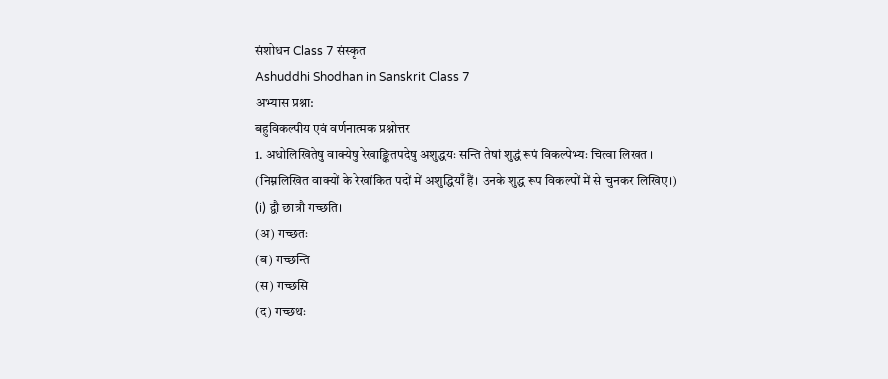संशोधन Class 7 संस्कृत
Ashuddhi Shodhan in Sanskrit Class 7
अभ्यास प्रश्ना:
बहुविकल्पीय एवं वर्णनात्मक प्रश्नोत्तर
1. अधोलिखितेषु वाक्येषु रेखाङ्कितपदेषु अशुद्धयः सन्ति तेषां शुद्धं रूपं विकल्पेभ्यः चित्वा लिखत ।
(निम्नलिखित वाक्यों के रेखांकित पदों में अशुद्धियाँ हैं। उनके शुद्ध रूप विकल्पों में से चुनकर लिखिए।)
(i) द्वौ छात्रौ गच्छति।
(अ) गच्छतः
(ब) गच्छन्ति
(स) गच्छसि
(द) गच्छथः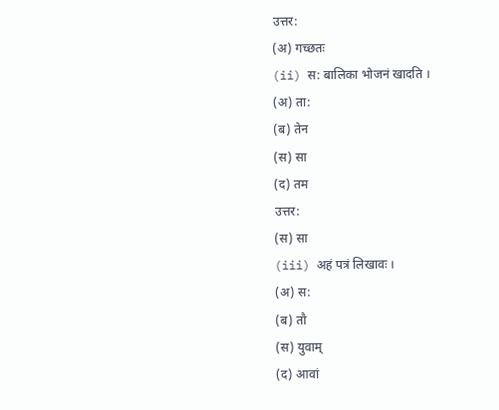उत्तर:
(अ) गच्छतः
(ii) स: बालिका भोजनं खादति ।
(अ) ता:
(ब) तेन
(स) सा
(द) तम
उत्तर:
(स) सा
(iii) अहं पत्रं लिखावः ।
(अ) स:
(ब) तौ
(स) युवाम्
(द) आवां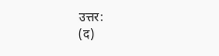उत्तर:
(द)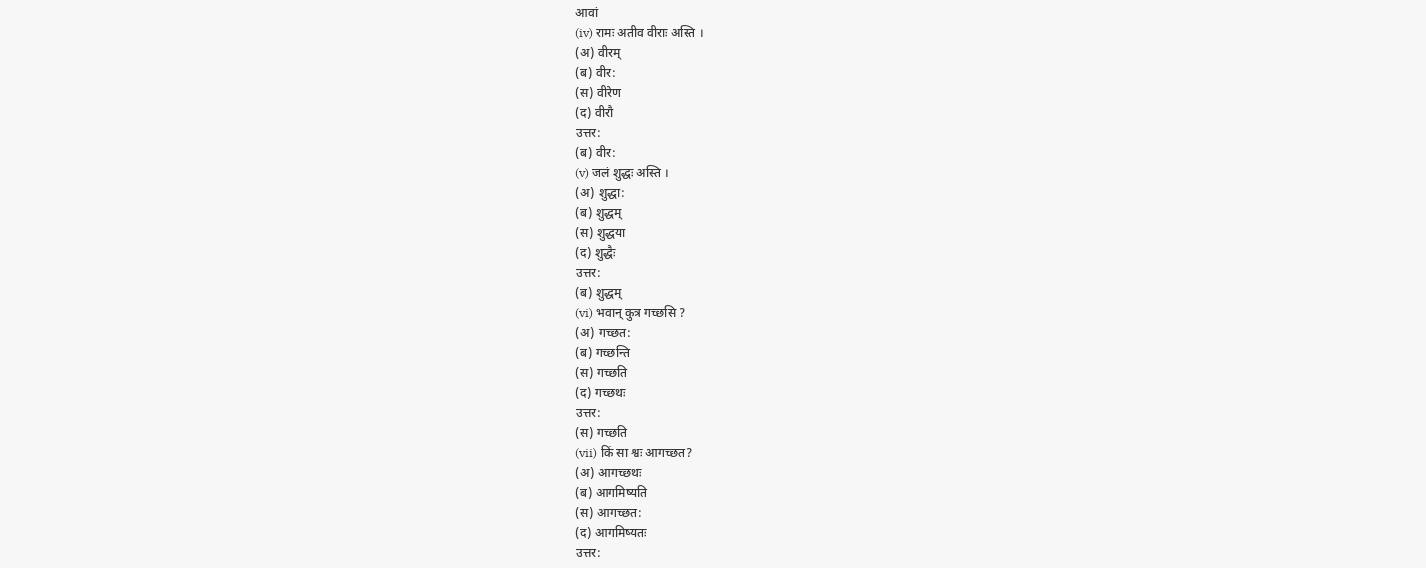आवां
(iv) रामः अतीव वीराः अस्ति ।
(अ) वीरम्
(ब) वीर:
(स) वीरेण
(द) वीरौ
उत्तर:
(ब) वीर:
(v) जलं शुद्धः अस्ति ।
(अ) शुद्धा:
(ब) शुद्धम्
(स) शुद्धया
(द) शुद्धैः
उत्तर:
(ब) शुद्धम्
(vi) भवान् कुत्र गच्छसि ?
(अ) गच्छत:
(ब) गच्छन्ति
(स) गच्छति
(द) गच्छथः
उत्तर:
(स) गच्छति
(vii) किं सा श्वः आगच्छत?
(अ) आगच्छथः
(ब) आगमिष्यति
(स) आगच्छत:
(द) आगमिष्यतः
उत्तर: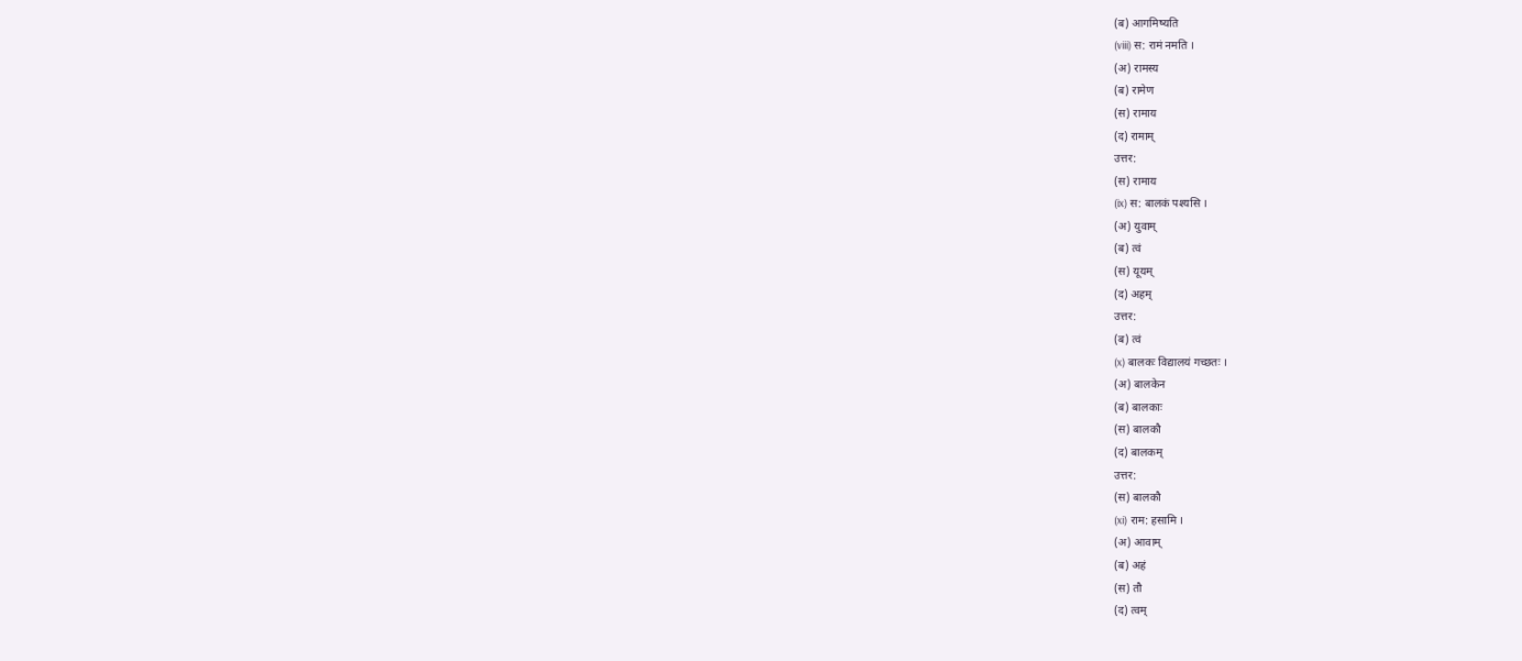(ब) आगमिष्यति
(viii) स: रामं नमति ।
(अ) रामस्य
(ब) रामेण
(स) रामाय
(द) रामाम्
उत्तर:
(स) रामाय
(ix) स: बालकं पश्यसि ।
(अ) युवाम्
(ब) त्वं
(स) यूयम्
(द) अहम्
उत्तर:
(ब) त्वं
(x) बालकः विद्यालयं गच्छतः ।
(अ) बालकेन
(ब) बालकाः
(स) बालकौ
(द) बालकम्
उत्तर:
(स) बालकौ
(xi) राम: हसामि ।
(अ) आवाम्
(ब) अहं
(स) तौ
(द) त्वम्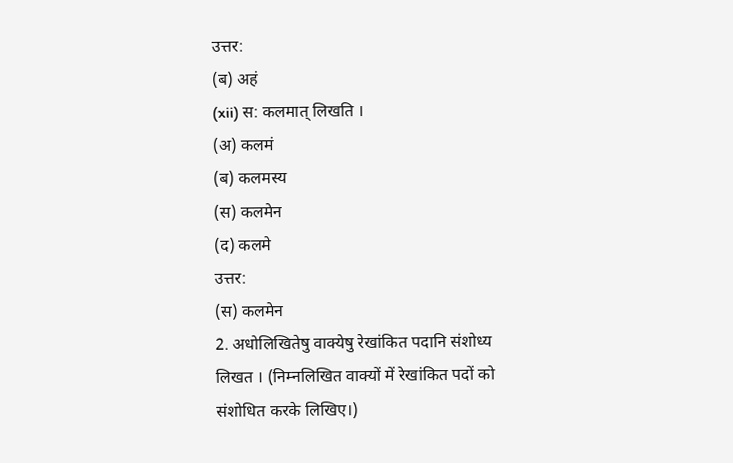उत्तर:
(ब) अहं
(xii) स: कलमात् लिखति ।
(अ) कलमं
(ब) कलमस्य
(स) कलमेन
(द) कलमे
उत्तर:
(स) कलमेन
2. अधोलिखितेषु वाक्येषु रेखांकित पदानि संशोध्य लिखत । (निम्नलिखित वाक्यों में रेखांकित पदों को संशोधित करके लिखिए।)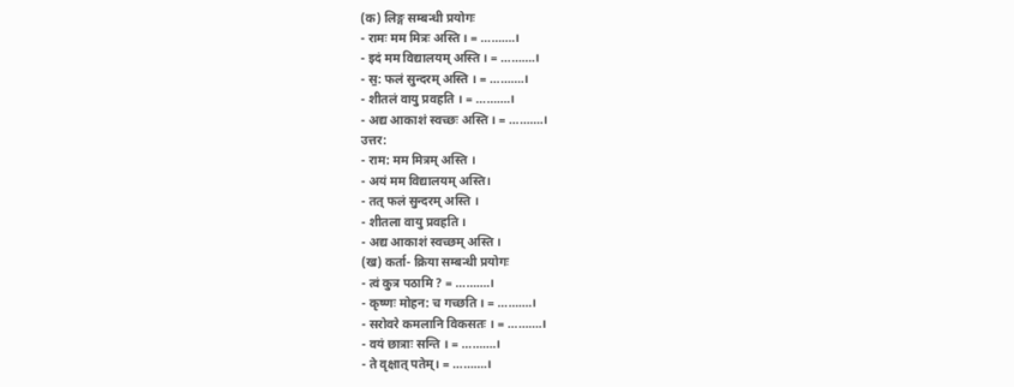(क) लिङ्ग सम्बन्धी प्रयोगः
- रामः मम मित्रः अस्ति । = ……….।
- इदं मम विद्यालयम् अस्ति । = ……….।
- स॒: फलं सुन्दरम् अस्ति । = ……….।
- शीतलं वायु प्रवहति । = ……….।
- अद्य आकाशं स्वच्छः अस्ति । = ……….।
उत्तर:
- राम: मम मित्रम् अस्ति ।
- अयं मम विद्यालयम् अस्ति।
- तत् फलं सुन्दरम् अस्ति ।
- शीतला वायु प्रवहति ।
- अद्य आकाशं स्वच्छम् अस्ति ।
(ख) कर्ता- क्रिया सम्बन्धी प्रयोगः
- त्वं कुत्र पठामि ? = ……….।
- कृष्णः मोहन: च गच्छति । = ……….।
- सरोवरे कमलानि विकसतः । = ……….।
- वयं छात्राः सन्ति । = ……….।
- ते वृक्षात् पतेम्। = ……….।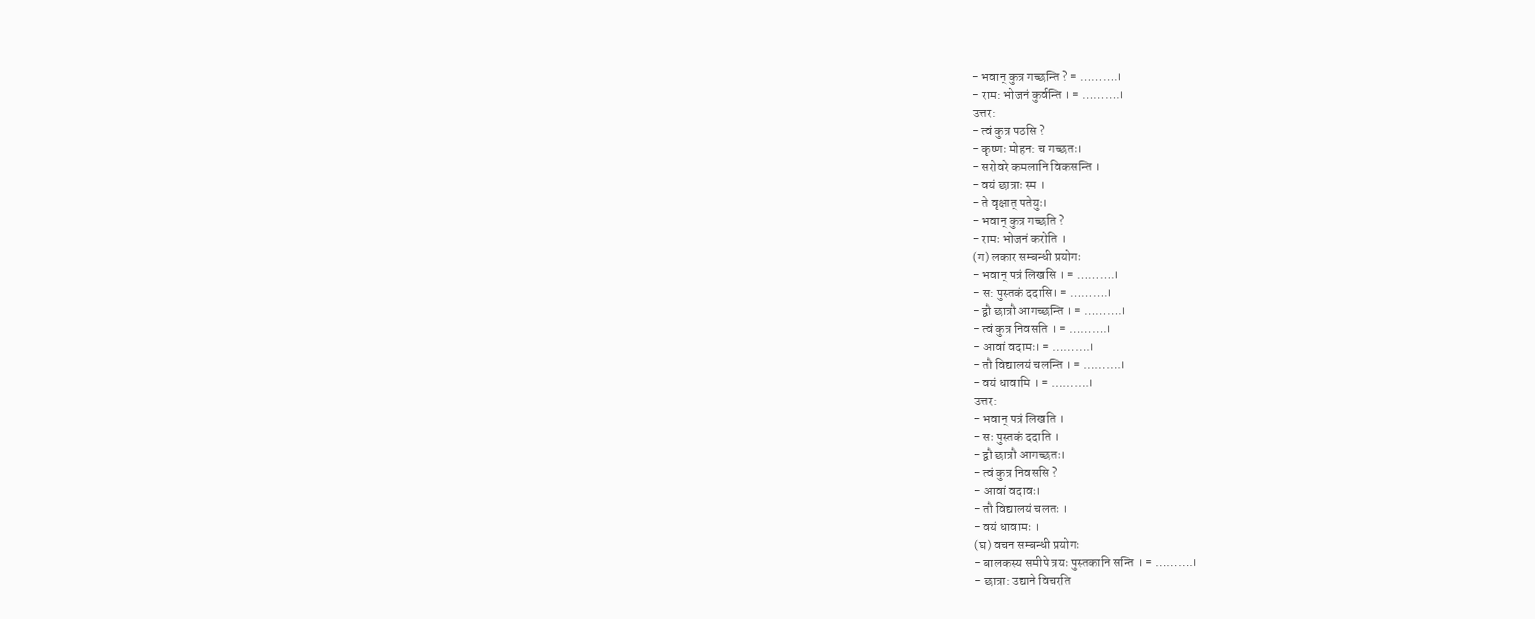- भवान् कुत्र गच्छन्ति ? = ……….।
- राम: भोजनं कुर्वन्ति । = ……….।
उत्तर:
- त्वं कुत्र पठसि ?
- कृष्णः मोहन: च गच्छतः।
- सरोवरे कमलानि विकसन्ति ।
- वयं छात्राः स्म ।
- ते वृक्षात् पतेयुः।
- भवान् कुत्र गच्छति ?
- रामः भोजनं करोति ।
(ग) लकार सम्बन्धी प्रयोगः
- भवान् पत्रं लिखसि । = ……….।
- स: पुस्तकं ददासि। = ……….।
- द्वौ छात्रौ आगच्छन्ति । = ……….।
- त्वं कुत्र निवसति । = ……….।
- आवां वदामः। = ……….।
- तौ विद्यालयं चलन्ति । = ……….।
- वयं धावामि । = ……….।
उत्तर:
- भवान् पत्रं लिखति ।
- सः पुस्तकं ददाति ।
- द्वौ छात्रौ आगच्छतः।
- त्वं कुत्र निवससि ?
- आवां वदावः।
- तौ विद्यालयं चलतः ।
- वयं धावामः ।
(घ) वचन सम्बन्धी प्रयोगः
- बालकस्य समीपे त्रयः पुस्तकानि सन्ति । = ……….।
- छात्रा: उद्याने विचरति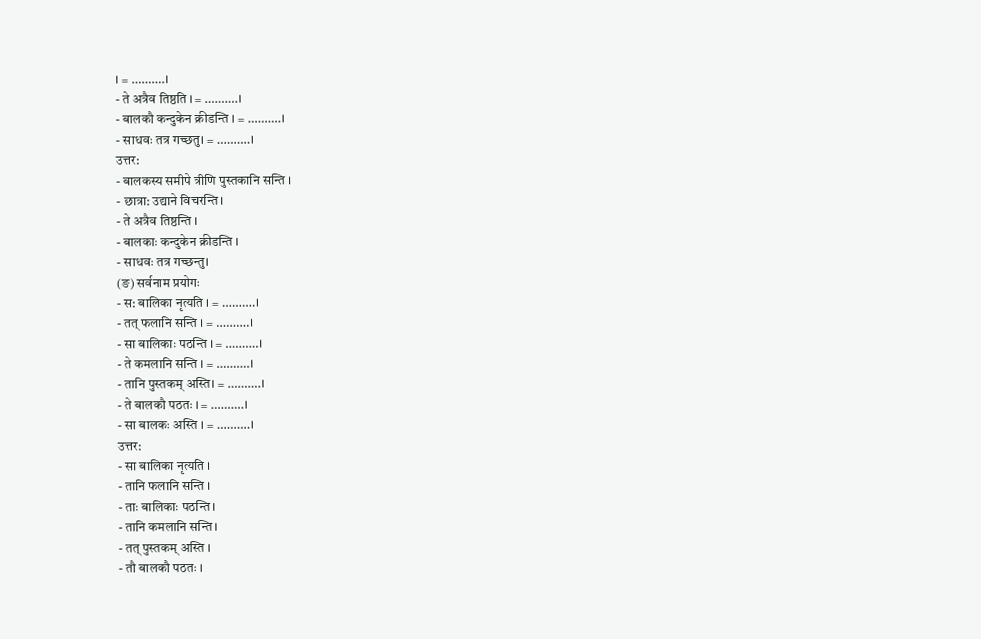। = ……….।
- ते अत्रैव तिष्ठति । = ……….।
- बालकौ कन्दुकेन क्रीडन्ति । = ……….।
- साधवः तत्र गच्छतु। = ……….।
उत्तर:
- बालकस्य समीपे त्रीणि पुस्तकानि सन्ति ।
- छात्रा: उद्याने विचरन्ति ।
- ते अत्रैव तिष्ठन्ति ।
- बालकाः कन्दुकेन क्रीडन्ति ।
- साधवः तत्र गच्छन्तु।
(ङ) सर्वनाम प्रयोगः
- स: बालिका नृत्यति । = ……….।
- तत् फलानि सन्ति । = ……….।
- सा बालिकाः पठन्ति । = ……….।
- ते कमलानि सन्ति । = ……….।
- तानि पुस्तकम् अस्ति। = ……….।
- ते बालकौ पठतः । = ……….।
- सा बालकः अस्ति । = ……….।
उत्तर:
- सा बालिका नृत्यति ।
- तानि फलानि सन्ति ।
- ताः बालिकाः पठन्ति ।
- तानि कमलानि सन्ति ।
- तत् पुस्तकम् अस्ति ।
- तौ बालकौ पठतः ।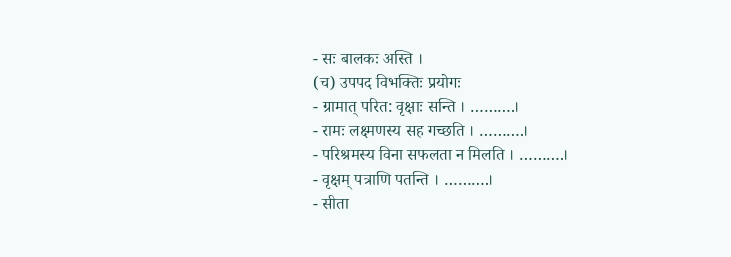- सः बालकः अस्ति ।
(च) उपपद विभक्तिः प्रयोगः
- ग्रामात् परित: वृक्षाः सन्ति । ……….।
- रामः लक्ष्मणस्य सह गच्छति । ……….।
- परिश्रमस्य विना सफलता न मिलति । ……….।
- वृक्षम् पत्राणि पतन्ति । ……….।
- सीता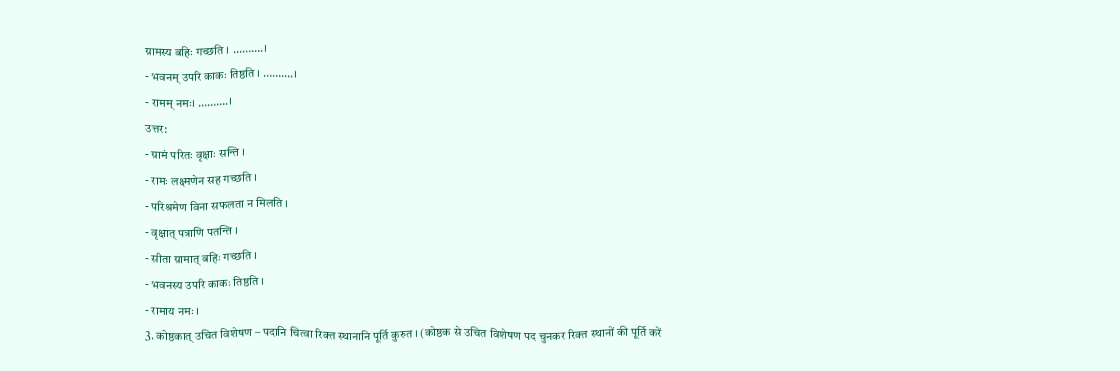ग्रामस्य बहिः गच्छति । ……….।
- भवनम् उपरि काकः तिष्ठति । ……….।
- रामम् नमः। ……….।
उत्तर:
- ग्रामं परितः वृक्षाः सन्ति ।
- रामः लक्ष्मणेन सह गच्छति ।
- परिश्रमेण विना सफलता न मिलति ।
- वृक्षात् पत्राणि पतन्ति ।
- सीता ग्रामात् बहिः गच्छति ।
- भवनस्य उपरि काकः तिष्ठति ।
- रामाय नमः ।
3. कोष्ठकात् उचित विशेषण – पदानि चित्वा रिक्त स्थानानि पूर्ति कुरुत । (कोष्ठक से उचित विशेषण पद चुनकर रिक्त स्थानों की पूर्ति करें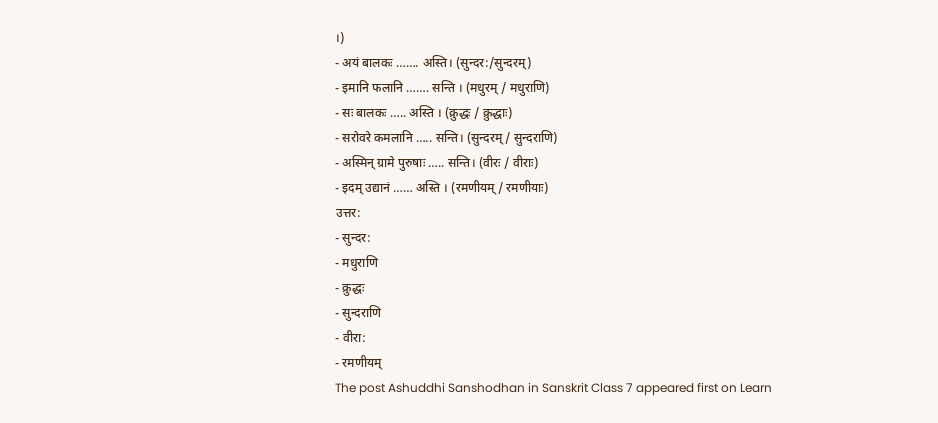।)
- अयं बालकः ……. अस्ति। (सुन्दर:/सुन्दरम्)
- इमानि फलानि ……. सन्ति । (मधुरम् / मधुराणि)
- सः बालकः ….. अस्ति । (क्रुद्धः / क्रुद्धाः)
- सरोवरे कमलानि ….. सन्ति। (सुन्दरम् / सुन्दराणि)
- अस्मिन् ग्रामे पुरुषाः ….. सन्ति। (वीरः / वीराः)
- इदम् उद्यानं …… अस्ति । (रमणीयम् / रमणीयाः)
उत्तर:
- सुन्दर:
- मधुराणि
- क्रुद्धः
- सुन्दराणि
- वीरा:
- रमणीयम्
The post Ashuddhi Sanshodhan in Sanskrit Class 7 appeared first on Learn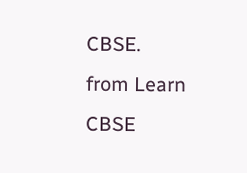CBSE.
from Learn CBSE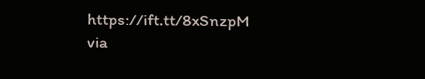https://ift.tt/8xSnzpM
via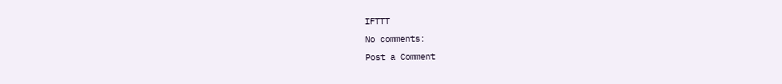IFTTT
No comments:
Post a Comment